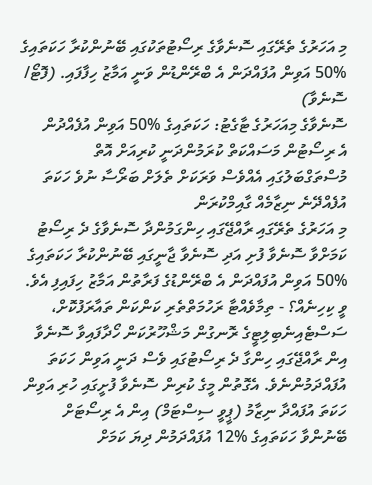މި އަހަރުގެ ތެރޭގައި ސޮނެވާގެ ރިސޯޓުތަކުގައި ބޭނުންކުރާ ހަކަތައިގެ %50 އަވިން އުފައްދަން އެ ބްރޭންޑުން ވަނީ އަމާޒު ހިފާފައި. (ފޮޓޯ/ ސޮނެވާ)
ސޮނެވާގެ މިއަހަރުގެ ޓާގެޓު: ހަކަތައިގެ %50 އަވިން އުފެއްދުން
އެ ރިސޯޓުން މަސައްކަތް ކުރަމުންދަނީ ކުރިއަށް އޮތް މުސްތަގްބަލުގައި އެއްވެސް ވަރަކަށް ތެލަށް ބަރޯސާ ނުވެ ހަކަތަ އުފެއްދޭނެ ނިޒާމެއް ގާއިމްކުރަން
މި އަހަރުގެ ތެރޭގައި ރާއްޖޭގައި ހިންގަމުންދާ ސޮނެވާގެ ދެ ރިސޯޓު ކަމަށްވާ ސޮނެވާ ފުށި އަދި ސޮނެވާ ޖާނީގައި ބޭނުންކުރާ ހަކަތައިގެ %50 އަވިން އުފައްދަން އެ ބްރޭންޑުގެ ފަރާތުން އަމާޒު ހިފައިފި އެވެ.
ވީ ކިހިނެއް؟ - ތިމާވެއްޓާ ރަހުމަތްތެރި ކަންކަން ތައާރަފުކޮށް، ސަސްޓެއިނެބިލިޓީގެ ރޮނގުން މަޝްހޫރުކަން ހޯދާފައިވާ ސޮނެވާ އިން ރާއްޖޭގައި ހިންގާ ދެ ރިސޯޓުގައި ވެސް ދަނީ އަވިން ހަކަތަ އުފައްދަމުންނެވެ. އެގޮތުން މީގެ ކުރިން ސޮނެވާ ފުށީގައި ހުރި އަވިން ހަކަތަ އުފައްދާ ނިޒާމު (ޕީވީ ސިސްޓަމް) އިން އެ ރިސޯޓަށް ބޭނުންވާ ހަކަތައިގެ %12 އުފައްދަމުން ދިޔަ ކަމަށް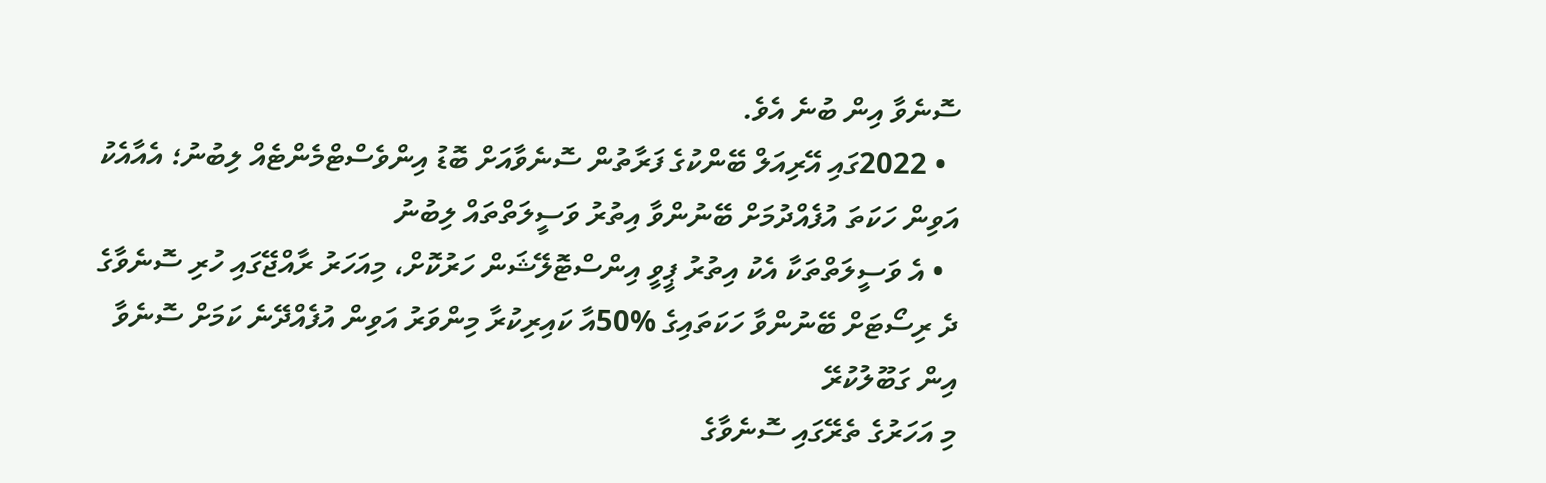ސޮނެވާ އިން ބުނެ އެވެ.
  • 2022ގައި އޭރިއަލް ބޭންކުގެ ފަރާތުން ސޮނެވާއަށް ބޮޑު އިންވެސްޓްމެންޓެއް ލިބުނު؛ އެއާއެކު އަވިން ހަކަތަ އުފެއްދުމަށް ބޭނުންވާ އިތުރު ވަސީލަތްތައް ލިބުނު
  • އެ ވަސީލަތްތަކާ އެކު އިތުރު ޕީވީ އިންސްޓޮލޭޝަން ހަރުކޮށް، މިއަހަރު ރާއްޖޭގައި ހުރި ސޮނެވާގެ ދެ ރިސޯޓަށް ބޭނުންވާ ހަކަތައިގެ %50އާ ކައިރިކުރާ މިންވަރު އަވިން އުފެއްދޭނެ ކަމަށް ސޮނެވާ އިން ގަބޫލުކުރޭ
މި އަހަރުގެ ތެރޭގައި ސޮނެވާގެ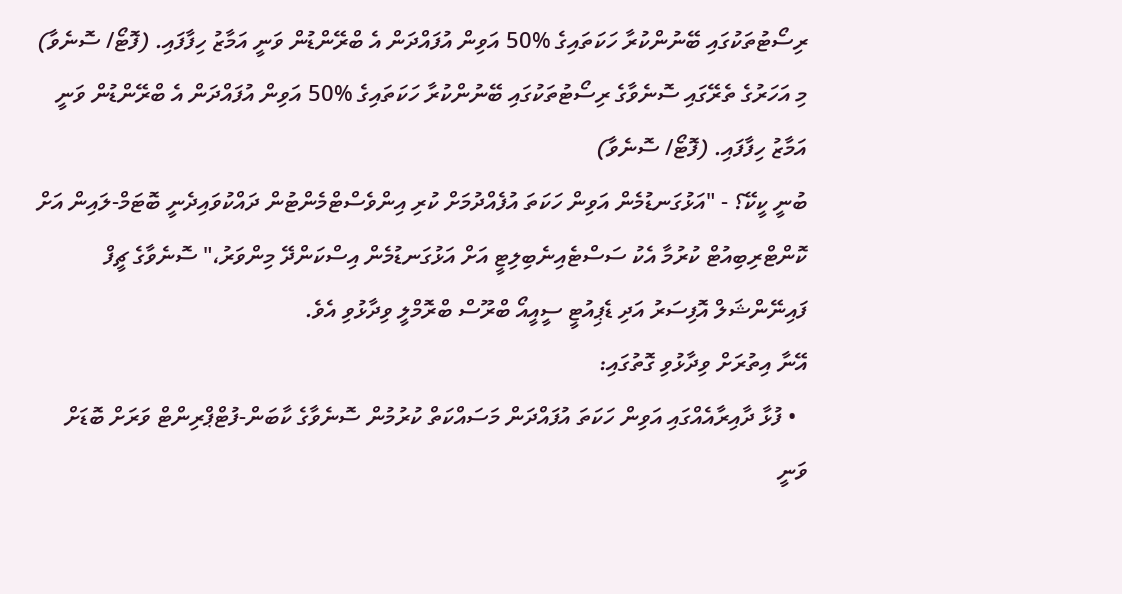ރިސޯޓުތަކުގައި ބޭނުންކުރާ ހަކަތައިގެ %50 އަވިން އުފައްދަން އެ ބްރޭންޑުން ވަނީ އަމާޒު ހިފާފައި. (ފޮޓޯ/ ސޮނެވާ)
މި އަހަރުގެ ތެރޭގައި ސޮނެވާގެ ރިސޯޓުތަކުގައި ބޭނުންކުރާ ހަކަތައިގެ %50 އަވިން އުފައްދަން އެ ބްރޭންޑުން ވަނީ އަމާޒު ހިފާފައި. (ފޮޓޯ/ ސޮނެވާ)
ބުނީ ކީކޭ؟ - "އަޅުގަނޑުމެން އަވިން ހަކަތަ އުފެއްދުމަށް ކުރި އިންވެސްޓްމެންޓުން ދައްކުވައިދެނީ ބޮޓަމް-ލައިން އަށް ކޮންޓްރިބިއުޓް ކުރުމާ އެކު ސަސްޓެއިނެބިލިޓީ އަށް އަޅުގަނޑުމެން އިސްކަންދޭ މިންވަރު،" ސޮނެވާގެ ޗީފް ފައިނޭންޝަލް އޮފިސަރު އަދި ޑެޕިއުޓީ ސީއީއޯ ބްރޫސް ބްރޮމްލީ ވިދާޅުވި އެވެ.
އޭނާ އިތުރަށް ވިދާޅުވި ގޮތުގައި:
  • ފުޅާ ދާއިރާއެއްގައި އަވިން ހަކަތަ އުފައްދަން މަސައްކަތް ކުރުމުން ސޮނެވާގެ ކާބަން-ފުޓްޕްރިންޓް ވަރަށް ބޮޑަށް ވަނީ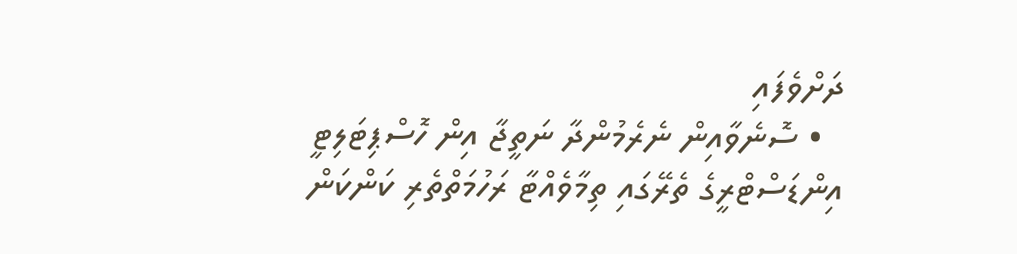ދަށްވެފައި
  • ސޮނެވާއިން ނެރެމުންދާ ނަތީޖާ އިން ހޮސްޕިޓަލިޓީ އިންޑަސްޓްރީގެ ތެރޭގައި ތިމާވެއްޓާ ރަހުމަތްތެރި ކަންކަން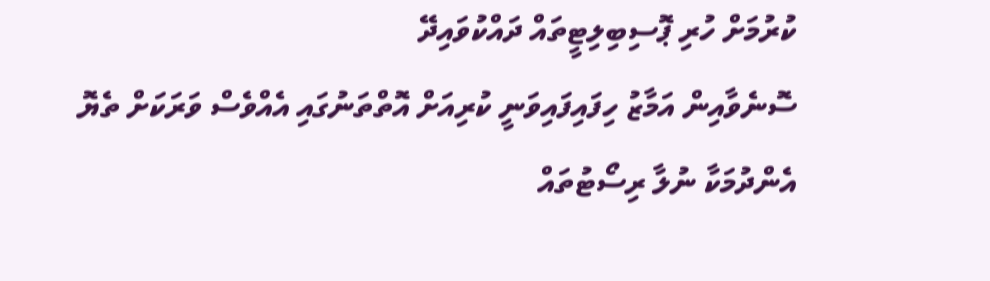ކުރުމަށް ހުރި ޕޮސިބިލިޓީތައް ދައްކުވައިދޭ
ސޮނެވާއިން އަމާޒު ހިފައިފައިވަނީ ކުރިއަށް އޮތްތަނުގައި އެއްވެސް ވަރަކަށް ތެޔޮ އެންދުމަކާ ނުލާ ރިސޯޓުތައް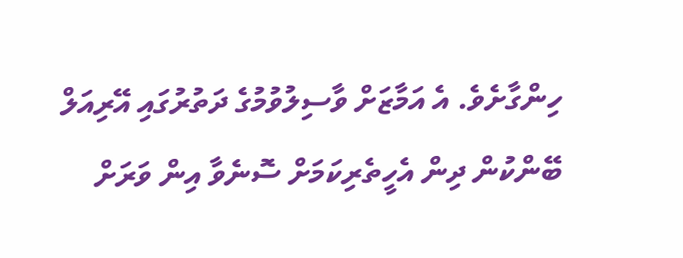ހިންގާށެވެ. އެ އަމާޒަށް ވާސިލުވުމުގެ ދަތުރުގައި އޭރިއަލް ބޭންކުން ދިން އެހީތެރިކަމަށް ސޮނެވާ އިން ވަރަށް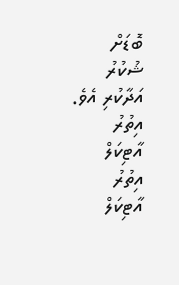ބޮޑަށް ޝުކުރު އަދާކުރި އެވެ.
އިތުރު އާޓިކަލް
އިތުރު އާޓިކަލް